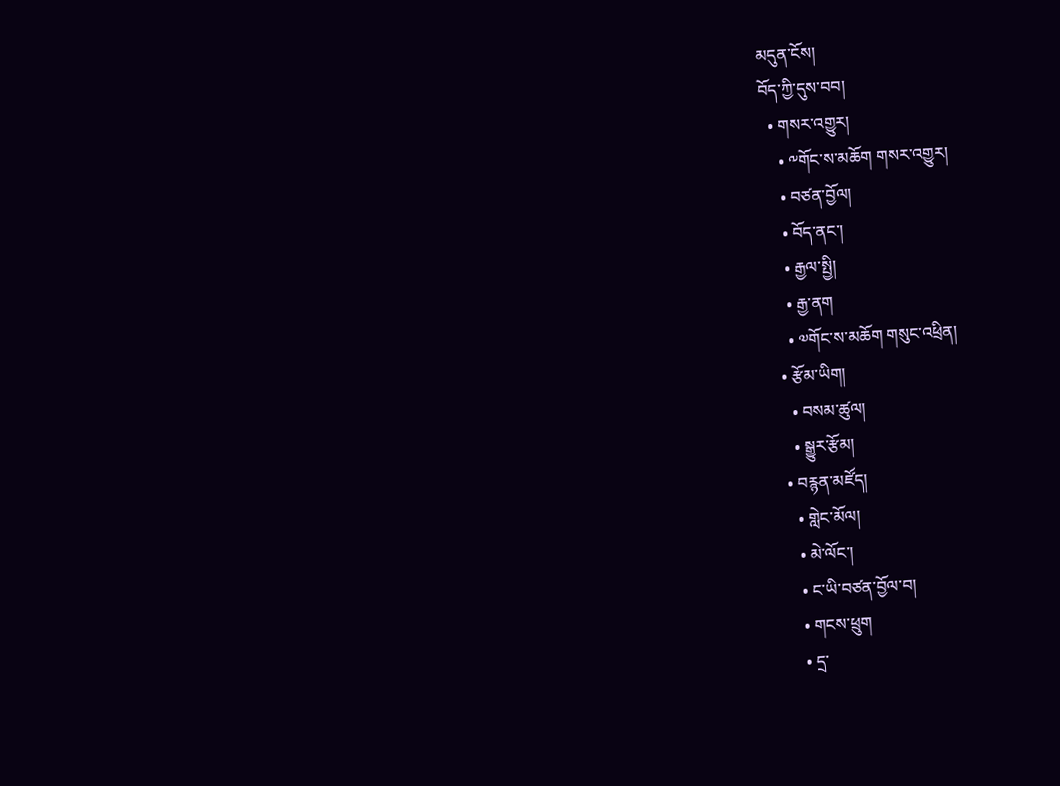མདུན་ངོས།
བོད་ཀྱི་དུས་བབ།
  • གསར་འགྱུར།
    • ༸གོང་ས་མཆོག གསར་འགྱུར།
    • བཙན་བྱོལ།
    • བོད་ནང་།
    • རྒྱལ་སྤྱི།
    • རྒྱ་ནག
    • ༧གོང་ས་མཆོག གསུང་འཕྲིན།
  • རྩོམ་ཡིག།
    • བསམ་ཚུལ།
    • སྒྱུར་རྩོམ།
  • བརྙན་མཛོད།
    • གླེང་མོལ།
    • མེ་ལོང་།
    • ང་ཡི་བཙན་བྱོལ་བ།
    • གངས་ཕྲུག
    • དྲ་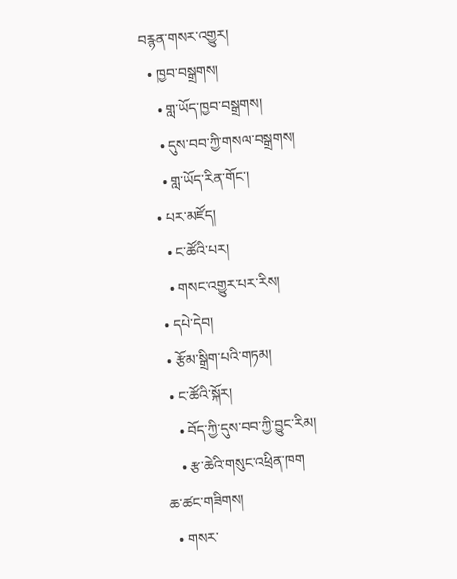བརྙན་གསར་འགྱུར།
  • ཁྱབ་བསྒྲགས།
    • གླ་ཡོད་ཁྱབ་བསྒྲགས།
    • དུས་བབ་ཀྱི་གསལ་བསྒྲགས།
    • གླ་ཡོད་རིན་གོང་།
  • པར་མཛོད།
    • ང་ཚོའི་པར།
    • གསང་འགྱུར་པར་རིས།
  • དཔེ་དེབ།
  • རྩོམ་སྒྲིག་པའི་གཏམ།
  • ང་ཚོའི་སྐོར།
    • བོད་ཀྱི་དུས་བབ་ཀྱི་བྱུང་རིམ།
    • རྩ་ཆེའི་གསུང་འཕྲིན་ཁག
ཆ་ཚང་གཟིགས།
  • གསར་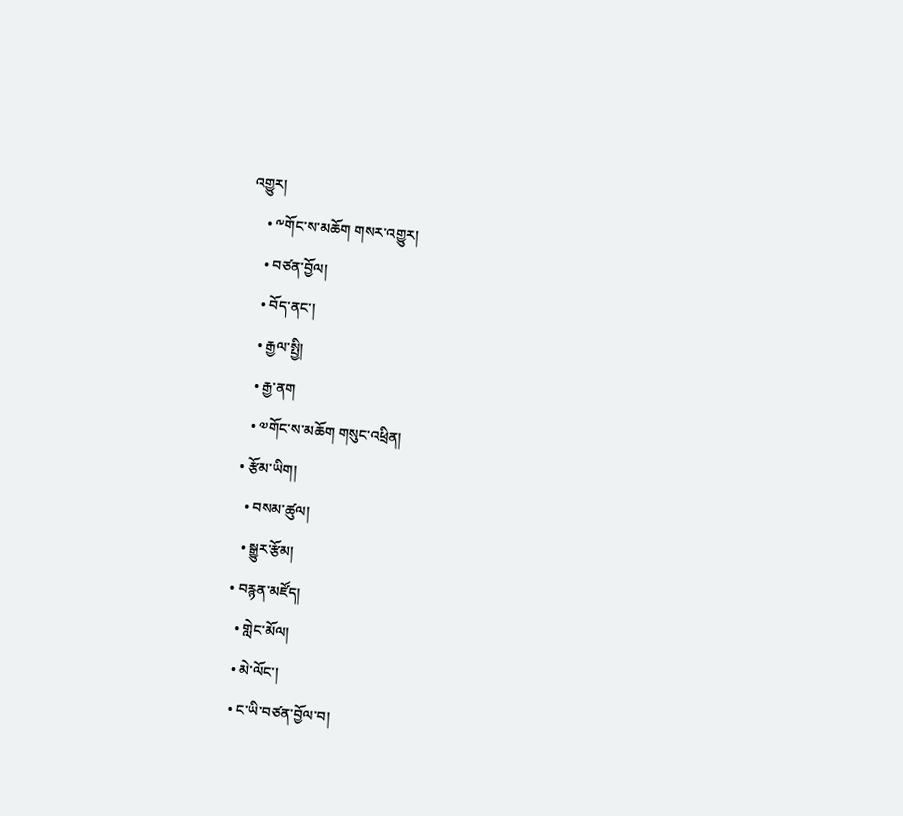འགྱུར།
    • ༸གོང་ས་མཆོག གསར་འགྱུར།
    • བཙན་བྱོལ།
    • བོད་ནང་།
    • རྒྱལ་སྤྱི།
    • རྒྱ་ནག
    • ༧གོང་ས་མཆོག གསུང་འཕྲིན།
  • རྩོམ་ཡིག།
    • བསམ་ཚུལ།
    • སྒྱུར་རྩོམ།
  • བརྙན་མཛོད།
    • གླེང་མོལ།
    • མེ་ལོང་།
    • ང་ཡི་བཙན་བྱོལ་བ།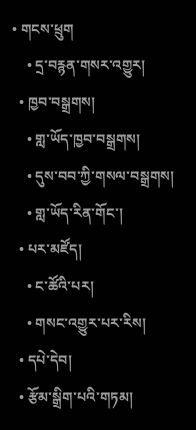• གངས་ཕྲུག
    • དྲ་བརྙན་གསར་འགྱུར།
  • ཁྱབ་བསྒྲགས།
    • གླ་ཡོད་ཁྱབ་བསྒྲགས།
    • དུས་བབ་ཀྱི་གསལ་བསྒྲགས།
    • གླ་ཡོད་རིན་གོང་།
  • པར་མཛོད།
    • ང་ཚོའི་པར།
    • གསང་འགྱུར་པར་རིས།
  • དཔེ་དེབ།
  • རྩོམ་སྒྲིག་པའི་གཏམ།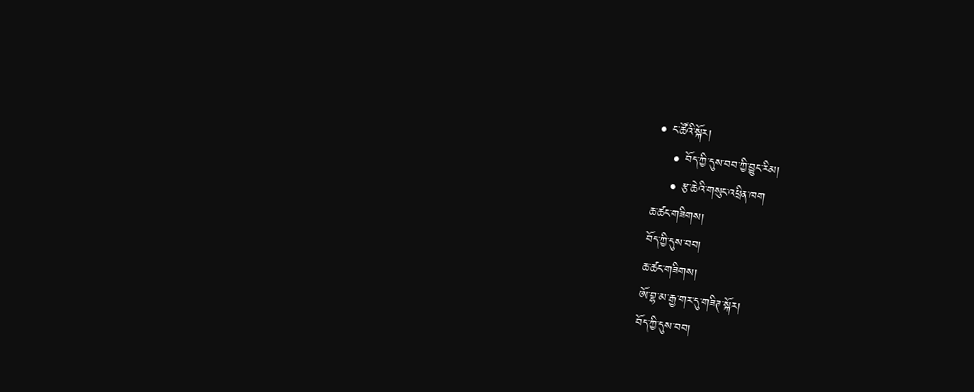• ང་ཚོའི་སྐོར།
    • བོད་ཀྱི་དུས་བབ་ཀྱི་བྱུང་རིམ།
    • རྩ་ཆེའི་གསུང་འཕྲིན་ཁག
ཆ་ཚང་གཟིགས།
བོད་ཀྱི་དུས་བབ།
ཆ་ཚང་གཟིགས།
ཨོ་བྷ་མ་རྒྱ་གར་དུ་གཟིཊ་སྐོར།
བོད་ཀྱི་དུས་བབ།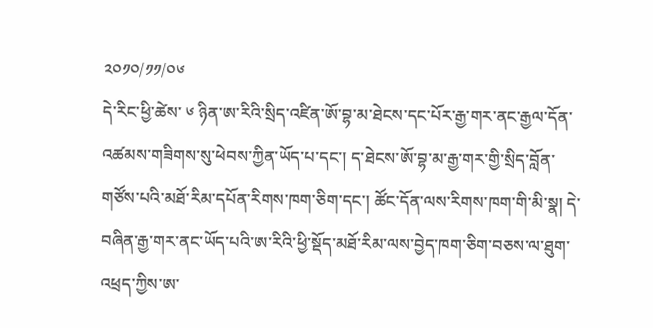༢༠༡༠/༡༡/༠༦
དེ་རིང་ཕྱི་ཚེས་ ༦ ཉིན་ཨ་རིའི་སྲིད་འཛིན་ཨོ་བྷ་མ་ཐེངས་དང་པོར་རྒྱ་གར་ནང་རྒྱལ་དོན་འཚམས་གཟིགས་སུ་ཕེབས་ཀྱིན་ཡོད་པ་དང་། ད་ཐེངས་ཨོ་བྷ་མ་རྒྱ་གར་གྱི་སྲིད་བློན་གཙོས་པའི་མཐོ་རིམ་དཔོན་རིགས་ཁག་ཅིག་དང་། ཚོང་དོན་ལས་རིགས་ཁག་གི་མི་སྣ། དེ་བཞིན་རྒྱ་གར་ནང་ཡོད་པའི་ཨ་རིའི་ཕྱི་སྡོད་མཐོ་རིམ་ལས་བྱེད་ཁག་ཅིག་བཅས་ལ་ཐུག་འཕྲད་ཀྱིས་ཨ་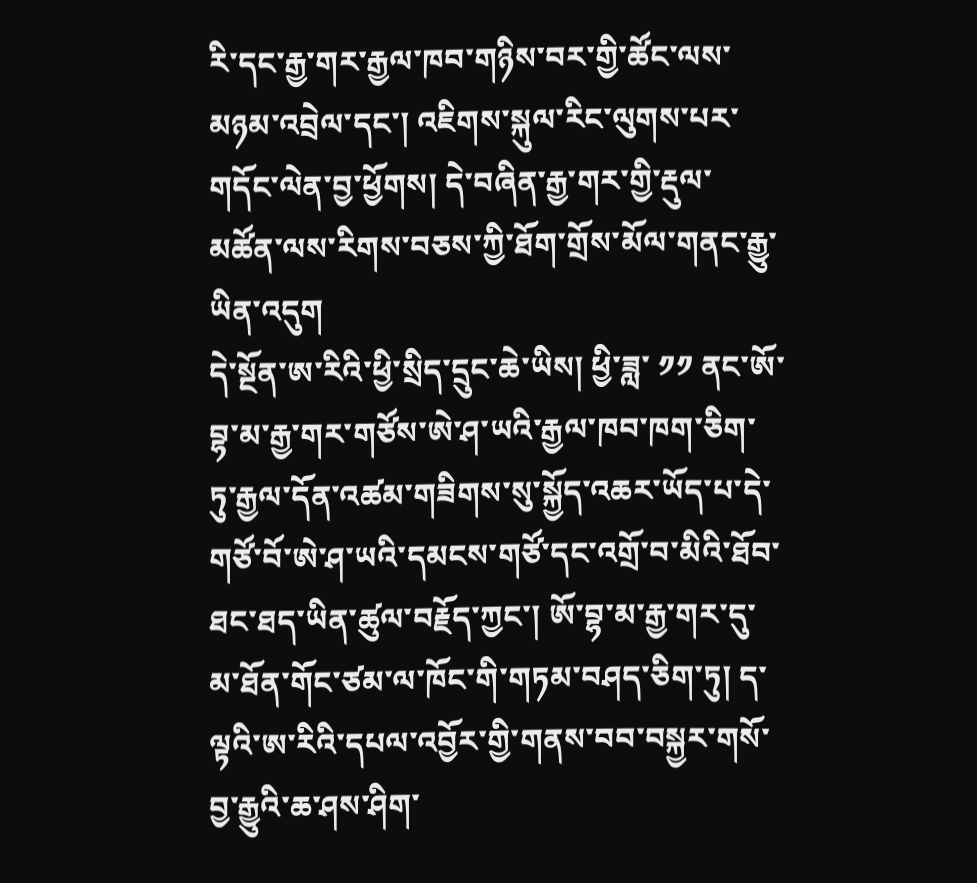རི་དང་རྒྱ་གར་རྒྱལ་ཁབ་གཉིས་བར་གྱི་ཚོང་ལས་མཉམ་འབྲེལ་དང་། འཇིགས་སྐུལ་རིང་ལུགས་པར་གདོང་ལེན་བྱ་ཕྱོགས། དེ་བཞིན་རྒྱ་གར་གྱི་རྡུལ་མཚོན་ལས་རིགས་བཅས་ཀྱི་ཐོག་གྲོས་མོལ་གནང་རྒྱུ་ཡིན་འདུག
དེ་སྔོན་ཨ་རིའི་ཕྱི་སྲིད་དྲུང་ཆེ་ཡིས། ཕྱི་ཟླ་ ༡༡ ནང་ཨོ་བྷ་མ་རྒྱ་གར་གཙོས་ཨེ་ཤ་ཡའི་རྒྱལ་ཁབ་ཁག་ཅིག་ཏུ་རྒྱལ་དོན་འཚམ་གཟིགས་སུ་སྐྱོད་འཆར་ཡོད་པ་དེ་གཙོ་བོ་ཨེ་ཤ་ཡའི་དམངས་གཙོ་དང་འགྲོ་བ་མིའི་ཐོབ་ཐང་ཐད་ཡིན་ཚུལ་བརྗོད་ཀྱང་། ཨོ་བྷ་མ་རྒྱ་གར་དུ་མ་ཐོན་གོང་ཙམ་ལ་ཁོང་གི་གཏམ་བཤད་ཅིག་ཏུ། ད་ལྟའི་ཨ་རིའི་དཔལ་འབྱོར་གྱི་གནས་བབ་བསྐྱར་གསོ་བྱ་རྒྱུའི་ཆ་ཤས་ཤིག་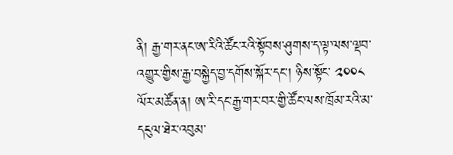ནི། རྒྱ་གར་ནང་ཨ་རིའི་ཚོང་རའི་སྟོབས་ཤུགས་ད་ལྟ་ལས་ལྡབ་འགྱུར་གྱིས་རྒྱ་བསྐྱེད་བྱ་དགོས་སྐོར་དང་། ཉིས་སྟོང་ ༢༠༠༨ ལོར་མཚོན་ན། ཨ་རི་དང་རྒྱ་གར་བར་གྱི་ཚོང་ལས་ཁྲོམ་རའི་མ་དངུལ་ཐེར་འབུམ་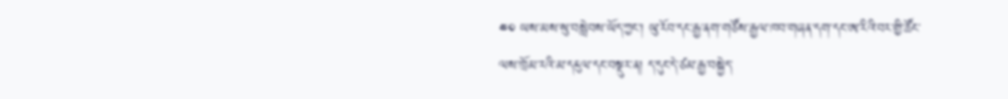༤༠ ཡས་མས་སུ་བསླེབས་ཡོད་ཀྱང་། ཡུ་རོབ་དང་རྒྱ་ནག་གཙོས་རྒྱལ་ཁབ་གཞན་དག་དང་ཨ་རིའི་བར་གྱི་ཚོང་ལས་ཁྲོམ་རའི་མ་དངུལ་དང་བསྡུར་ན། ད་དུང་དེ་ཙམ་རྒྱ་བསྐྱེད་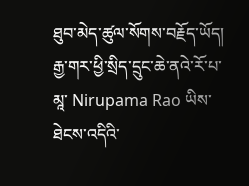ཐུབ་མེད་ཚུལ་སོགས་བརྗོད་ཡོད།
རྒྱ་གར་ཕྱི་སྲིད་དྲུང་ཆེ་ནའེ་རོ་པ་མཱ་ Nirupama Rao ཡིས་ཐེངས་འདིའི་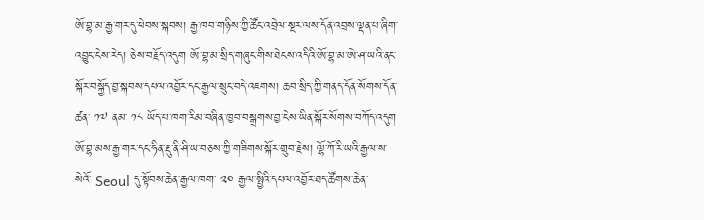ཨོ་བྷ་མ་རྒྱ་གར་དུ་ཕེབས་སྐབས། རྒྱ་ཁབ་གཉིས་ཀྱི་ཚོང་འབྲེལ་སྔར་ལས་དོན་འབྲས་ལྡན་པ་ཞིག་འབྱུང་ངེས་རེད། ཅེས་བརྗོད་འདུག ཨོ་བྷ་མ་སྲིད་གཞུང་གིས་ཐེངས་འདིའི་ཨོ་བྷ་མ་ཨེ་ཤ་ཡའི་ནང་སྐོར་བསྐྱོད་བྱ་སྐབས་དཔལ་འབྱོར་དང་རྒྱལ་སྲུང་བདེ་འཇགས། ཆབ་སྲིད་ཀྱི་གནད་དོན་སོགས་དོན་ཚན་ ༡༧ ནམ་ ༡༨ ཡོད་པ་ཁག་རིམ་བཞིན་ཁྱབ་བསྒྲགས་བྱ་ངེས་ཡིན་སྐོར་སོགས་བཀོད་འདུག
ཨོ་བྷ་མས་རྒྱ་གར་དང་ཧིན་རྡུ་ནི་ཤི་ཡ་བཅས་ཀྱི་གཟིགས་སྐོར་གྲུབ་རྗེས། ལྷོ་ཀོ་རི་ཡའི་རྒྱལ་ས་སེའོ་ Seoul དུ་སྟོབས་ཆེན་རྒྱལ་ཁག་ ༢༠ རྒྱལ་སྤྱིའི་དཔལ་འབྱོར་ཐད་ཚོགས་ཆེན་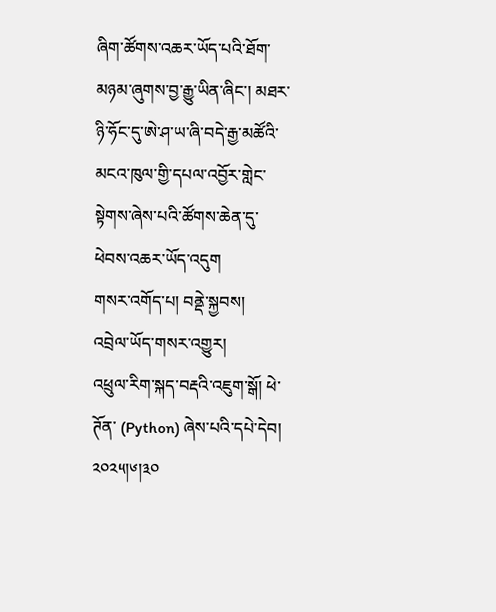ཞིག་ཚོགས་འཆར་ཡོད་པའི་ཐོག་མཉམ་ཞུགས་བྱ་རྒྱུ་ཡིན་ཞིང་། མཐར་ཉི་ཧོང་དུ་ཨེ་ཤ་ཡ་ཞི་བདེ་རྒྱ་མཚོའི་མངའ་ཁུལ་གྱི་དཔལ་འབྱོར་གླེང་སྟེགས་ཞེས་པའི་ཚོགས་ཆེན་དུ་ཕེབས་འཆར་ཡོད་འདུག
གསར་འགོད་པ། བནྡེ་སྐྱབས།
འབྲེལ་ཡོད་གསར་འགྱུར།
འཕྲུལ་རིག་སྐད་བརྡའི་འཇུག་སྒོ། ཕེ་ཊོན་ (Python) ཞེས་པའི་དཔེ་དེབ། ༢༠༢༥།༦།༣༠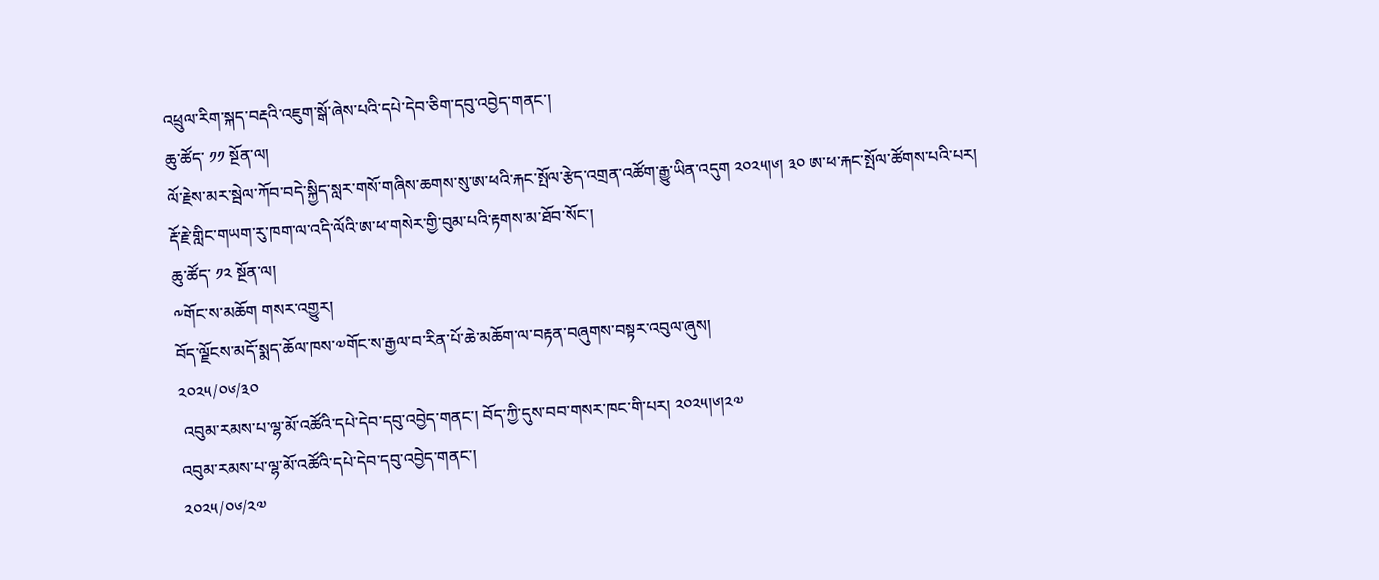འཕྲུལ་རིག་སྐད་བརྡའི་འཇུག་སྒོ་ཞེས་པའི་དཔེ་དེབ་ཅིག་དབུ་འབྱེད་གནང་།
ཆུ་ཚོད་ ༡༡ སྔོན་ལ།
ལོ་རྗེས་མར་སྦེལ་ཀོབ་བདེ་སྐྱིད་སླར་གསོ་གཞིས་ཆགས་སུ་ཨ་ཕའི་རྐང་སྤོལ་རྩེད་འགྲན་འཚོག་རྒྱུ་ཡིན་འདུག ༢༠༢༥།༦། ༣༠ ཨ་ཕ་རྐང་སྤོལ་ཚོགས་པའི་པར།
རྡོ་རྗེ་གླིང་གཡག་རུ་ཁག་ལ་འདི་ལོའི་ཨ་ཕ་གསེར་གྱི་བུམ་པའི་རྟགས་མ་ཐོབ་སོང་།
ཆུ་ཚོད་ ༡༢ སྔོན་ལ།
༸གོང་ས་མཆོག གསར་འགྱུར།
བོད་ལྗོངས་མདོ་སྨད་ཆོལ་ཁས་༧གོང་ས་རྒྱལ་བ་རིན་པོ་ཆེ་མཆོག་ལ་བརྟན་བཞུགས་བསྟར་འབུལ་ཞུས།
༢༠༢༥/༠༦/༣༠
 འབུམ་རམས་པ་ལྷ་མོ་འཚོའི་དཔེ་དེབ་དབུ་འབྱེད་གནང་། བོད་ཀྱི་དུས་བབ་གསར་ཁང་གི་པར། ༢༠༢༥།༦།༢༧
འབུམ་རམས་པ་ལྷ་མོ་འཚོའི་དཔེ་དེབ་དབུ་འབྱེད་གནང་།
༢༠༢༥/༠༦/༢༧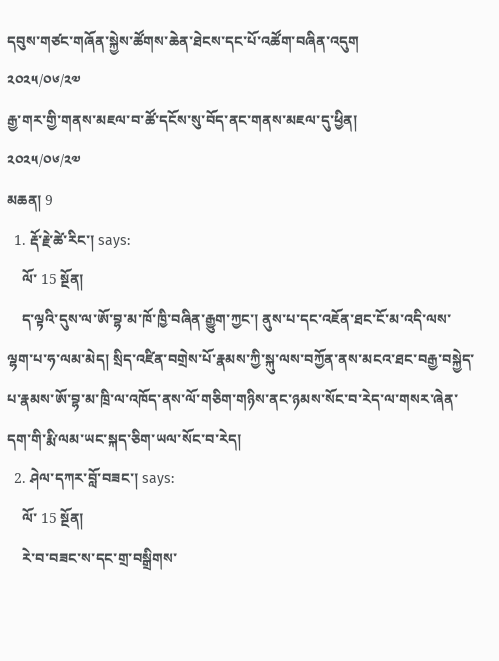དབུས་གཙང་གཞོན་སྐྱེས་ཚོགས་ཆེན་ཐེངས་དང་པོ་འཚོག་བཞིན་འདུག
༢༠༢༥/༠༦/༢༧
རྒྱ་གར་གྱི་གནས་མཇལ་བ་ཚོ་དངོས་སུ་བོད་ནང་གནས་མཇལ་དུ་ཕྱིན།
༢༠༢༥/༠༦/༢༧
མཆན། 9
  1. རྡོ་རྗེ་ཚེ་རིང་། says:
    ལོ་ 15 སྔོན།
    ད་ལྟའི་དུས་ལ་ཨོ་བྷ་མ་ཁོ་ཁྱི་བཞིན་རྒྱུག་ཀྱང་། ནུས་པ་དང་འཇོན་ཐང་ངོ་མ་འདི་ལས་ལྷག་པ་ཧ་ལམ་མེད། སྲིད་འཛིན་བགྲེས་པོ་རྣམས་ཀྱི་སྐུ་ལས་བཀྱོན་ནས་མངའ་ཐང་བརྒྱ་བསྐྱེད་པ་རྣམས་ཨོ་བྷ་མ་ཁྲི་ལ་འཁོད་ནས་ལོ་གཅིག་གཉིས་ནང་ཉམས་སོང་བ་རེད་ལ་གསར་ཞེན་དག་གི་རྨི་ལམ་ཡང་སྐད་ཅིག་ཡལ་སོང་བ་རེད།
  2. ཤེལ་དཀར་བློ་བཟང་། says:
    ལོ་ 15 སྔོན།
    རེ་བ་བཟང་ས་དང་གྲ་བསྒྲིགས་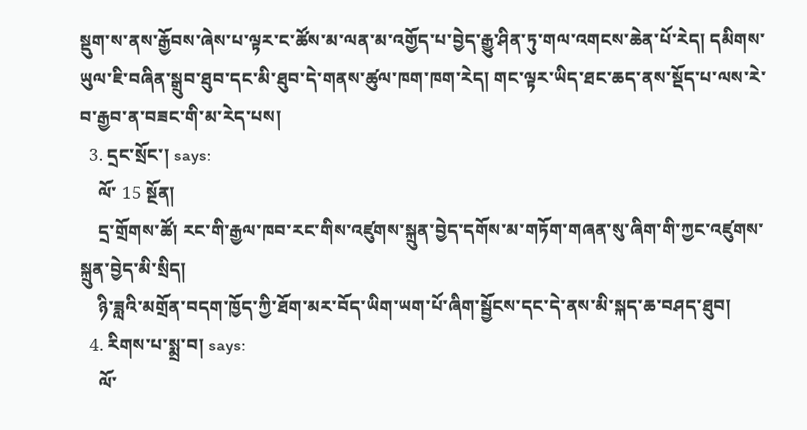སྡུག་ས་ནས་རྒྱོབས་ཞེས་པ་ལྟར་ང་ཚོས་མ་ལན་མ་འགྱོད་པ་བྱེད་རྒྱུ་ཤིན་ཏུ་གལ་འགངས་ཆེན་པོ་རེད། དམིགས་ཡུལ་ཇི་བཞིན་སྒྲུབ་ཐུབ་དང་མི་ཐུབ་དེ་གནས་ཚུལ་ཁག་ཁག་རེད། གང་ལྟར་ཡིད་ཐང་ཆད་ནས་སྡོད་པ་ལས་རེ་བ་རྒྱབ་ན་བཟང་གི་མ་རེད་པས།
  3. དྲང་སྲོང་། says:
    ལོ་ 15 སྔོན།
    དྲ་གྲོགས་ཚོ། རང་གི་རྒྱལ་ཁབ་རང་གིས་འཛུགས་སྐྲུན་བྱེད་དགོས་མ་གཏོག་གཞན་སུ་ཞིག་གི་ཀྱང་འཛུགས་སྐྲུན་བྱེད་མི་སྲིད།
    ཉི་ཟླའི་མགྲོན་བདག་ཁྱོད་ཀྱི་ཐོག་མར་བོད་ཡིག་ཡག་པོ་ཞིག་སྦྱོངས་དང་དེ་ནས་མི་སྐད་ཆ་བཤད་ཐུབ།
  4. རིགས་པ་སྨྲ་བ། says:
    ལོ་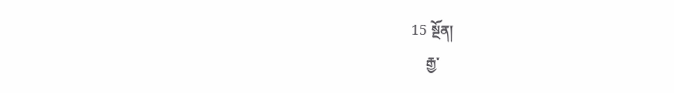15 སྔོན།
    རྒྱ་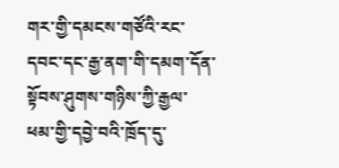གར་གྱི་དམངས་གཙོའི་རང་དབང་དང་རྒྱ་ནག་གི་དམག་དོན་སྟོབས་ཤུགས་གཉིས་ཀྱི་རྒྱལ་ཕམ་གྱི་དབྱེ་བའི་ཁྲོད་དུ་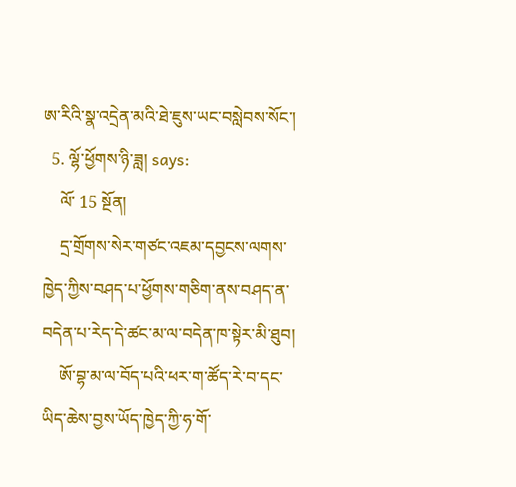ཨ་རིའི་སྣ་འདྲེན་མའི་ཐེ་ཇུས་ཡང་བསླེབས་སོང་།
  5. ལྷོ་ཕྱོགས་ཉི་ཟླ། says:
    ལོ་ 15 སྔོན།
    དྲ་གྲོགས་སེར་གཙང་འཇམ་དབྱངས་ལགས་ཁྱེད་ཀྱིས་བཤད་པ་ཕྱོགས་གཅིག་ནས་བཤད་ན་བདེན་པ་རེད་དེ་ཚང་མ་ལ་བདེན་ཁ་སྟེར་མི་ཐུབ།
    ཨོ་བྷ་མ་ལ་བོད་པའི་ཕར་ག་ཚོད་རེ་བ་དང་ཡིད་ཆེས་བྱས་ཡོད་ཁྱེད་ཀྱི་ཧ་གོ་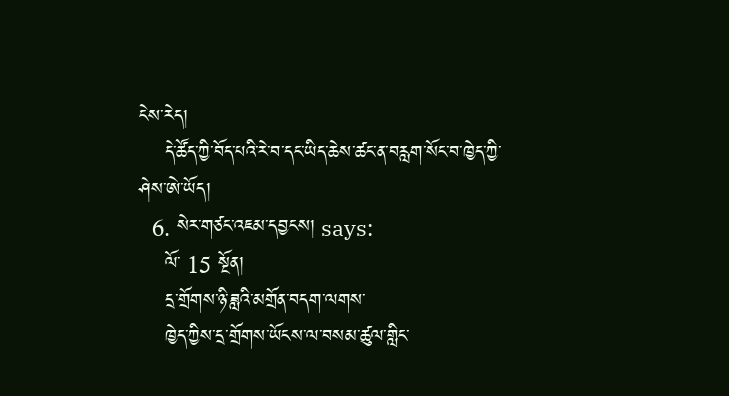ངེས་རེད།
    དེ་ཚོད་ཀྱི་བོད་པའི་རེ་བ་དང་ཡིད་ཆེས་ཚང་ན་བརླག་སོང་བ་ཁྱེད་ཀྱི་ཤེས་ཨེ་ཡོད།
  6. སེར་གཙང་འཇམ་དབྱངས། says:
    ལོ་ 15 སྔོན།
    དྲ་གྲོགས་ཉི་ཟླའི་མགྲོན་བདག་ལགས་
    ཁྱེད་ཀྱིས་དྲ་གྲོགས་ཡོངས་ལ་བསམ་ཚུལ་གླིང་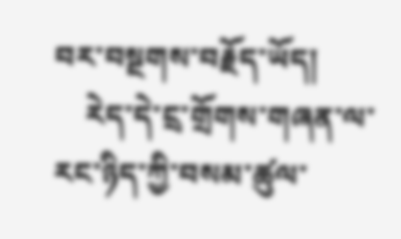བར་བསྔགས་བརྗོད་ཡོད།
    རེད་དེ་ངྲ་གྲོགས་གཞན་ལ་རང་ཉིད་ཀྱི་བསམ་ཚུལ་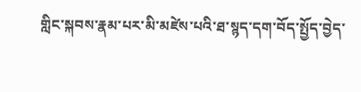གླིང་སྐབས་རྣམ་པར་མི་མཛེས་པའི་ཐ་སྙད་དག་བོད་སྤྱོད་བྱེད་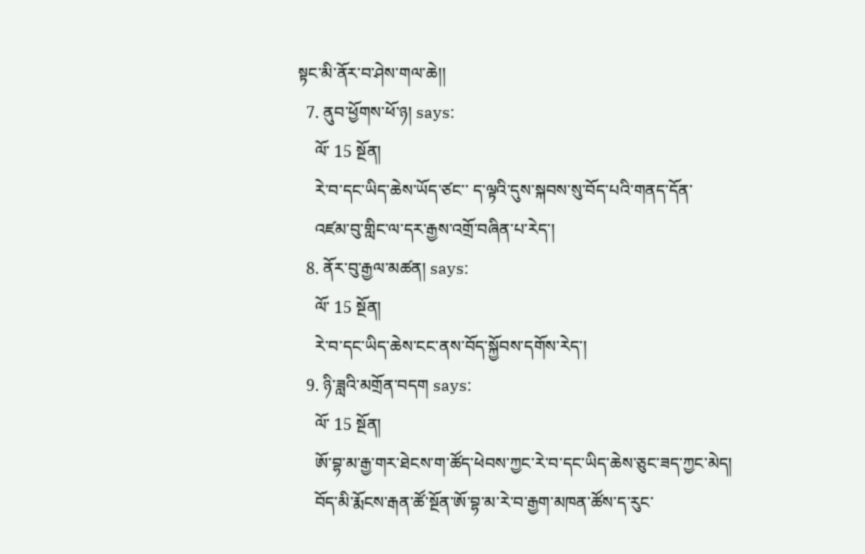སྟང་མི་ནོར་བ་ཤེས་གལ་ཆེ།།
  7. ནུབ་ཕྱོགས་ཕོ་ཉ། says:
    ལོ་ 15 སྔོན།
    རེ་བ་དང་ཡིད་ཆེས་ཡོད་ཙང་་ ད་ལྟའི་དུས་སྐབས་སུ་བོད་པའི་གནད་དོན་
    འཛམ་བུ་གླིང་ལ་དར་རྒྱས་འགྲོ་བཞིན་པ་རེད་།
  8. ནོར་བུ་རྒྱལ་མཚན། says:
    ལོ་ 15 སྔོན།
    རེ་བ་དང་ཡིད་ཆེས་ངང་ནས་བོད་སྐྱོབས་དགོས་རེད་།
  9. ཉི་ཟླའི་མགྲོན་བདག says:
    ལོ་ 15 སྔོན།
    ཨོ་བྷ་མ་རྒྱ་གར་ཐེངས་ག་ཚོད་ཕེབས་ཀྱང་རེ་བ་དང་ཡིད་ཆེས་ཅུང་ཟད་ཀྱང་མེད།
    བོད་མི་རྨོངས་རྒན་ཚོ་སྔོན་ཨོ་བྷ་མ་རེ་བ་རྒྱག་མཁན་ཚོས་ད་རུང་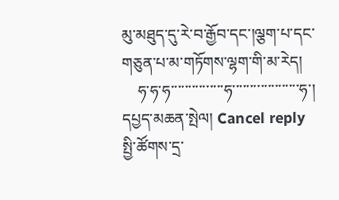མུ་མཐུད་དུ་རེ་བ་རྒྱོབ་དང་།ལྕག་པ་དང་གཅུན་པ་མ་གཏོགས་ལྷག་གི་མ་རེད།
    ཧ་ཧ་ཧ་་་་་་་་་་་་་་་ཧ་་་་་་་་་་་་་་་་་་་ཧ་།
དཔྱད་མཆན་སྤེལ། Cancel reply
སྤྱི་ཚོགས་དྲ་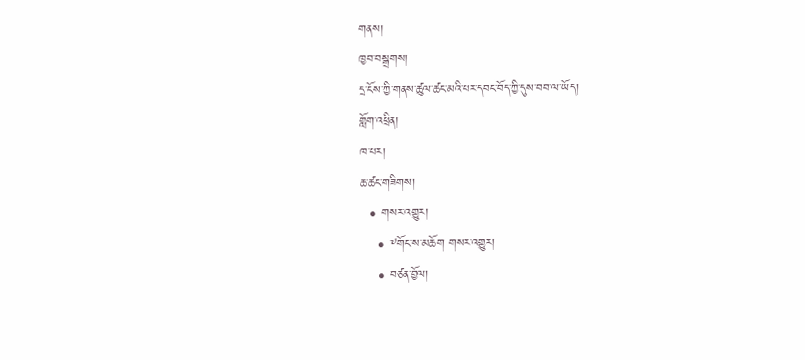གནས།
ཁྱབ་བསྒྲགས།
དྲ་ངོས་ཀྱི་གནས་ཚུལ་ཚང་མའི་པར་དབང་བོད་ཀྱི་དུས་བབ་ལ་ཡོད།
གློག་འཕྲིན།
ཁ་པར།
ཆ་ཚང་གཟིགས།
  • གསར་འགྱུར།
    • ༸གོང་ས་མཆོག གསར་འགྱུར།
    • བཙན་བྱོལ།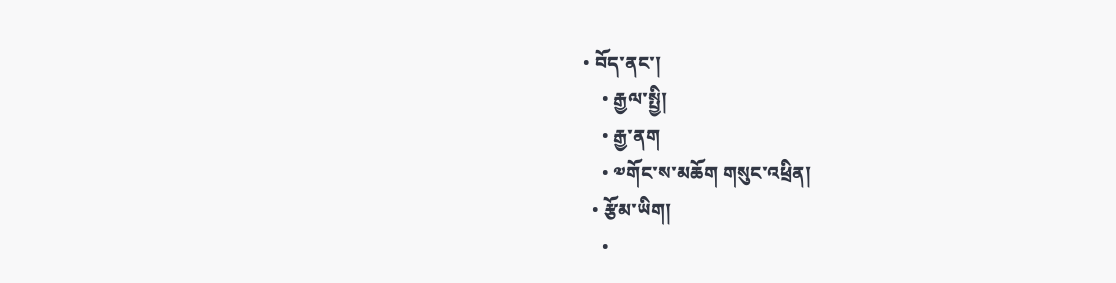• བོད་ནང་།
    • རྒྱལ་སྤྱི།
    • རྒྱ་ནག
    • ༧གོང་ས་མཆོག གསུང་འཕྲིན།
  • རྩོམ་ཡིག།
    •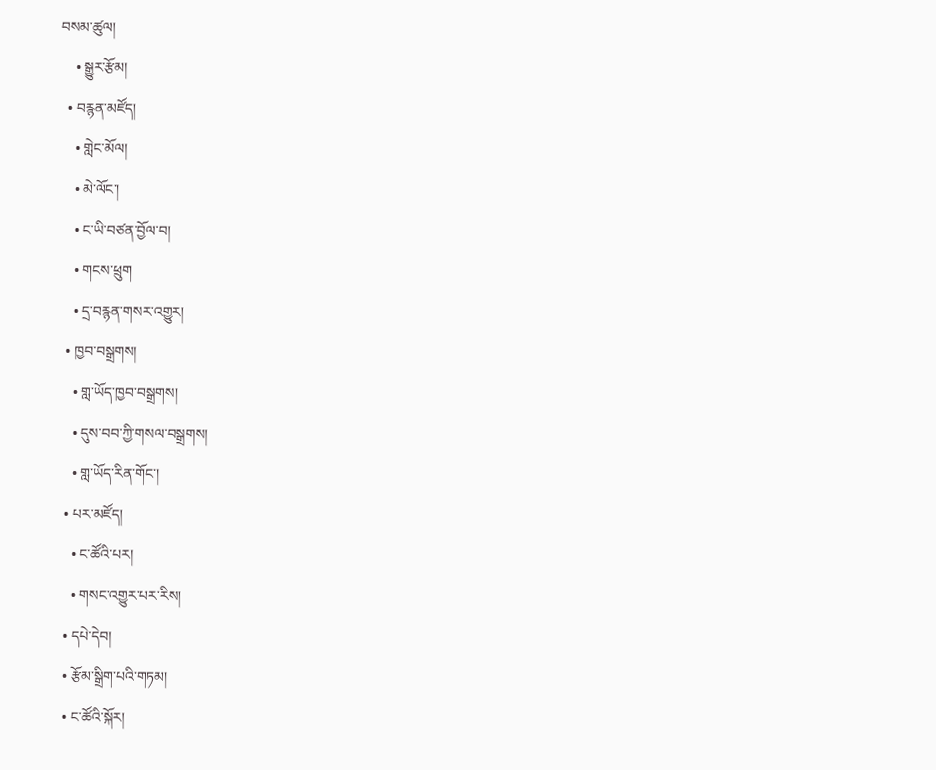བསམ་ཚུལ།
    • སྒྱུར་རྩོམ།
  • བརྙན་མཛོད།
    • གླེང་མོལ།
    • མེ་ལོང་།
    • ང་ཡི་བཙན་བྱོལ་བ།
    • གངས་ཕྲུག
    • དྲ་བརྙན་གསར་འགྱུར།
  • ཁྱབ་བསྒྲགས།
    • གླ་ཡོད་ཁྱབ་བསྒྲགས།
    • དུས་བབ་ཀྱི་གསལ་བསྒྲགས།
    • གླ་ཡོད་རིན་གོང་།
  • པར་མཛོད།
    • ང་ཚོའི་པར།
    • གསང་འགྱུར་པར་རིས།
  • དཔེ་དེབ།
  • རྩོམ་སྒྲིག་པའི་གཏམ།
  • ང་ཚོའི་སྐོར།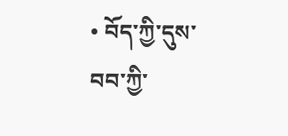• བོད་ཀྱི་དུས་བབ་ཀྱི་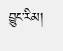བྱུང་རིམ།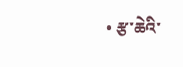• རྩ་ཆེའི་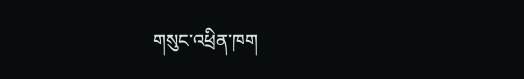གསུང་འཕྲིན་ཁག